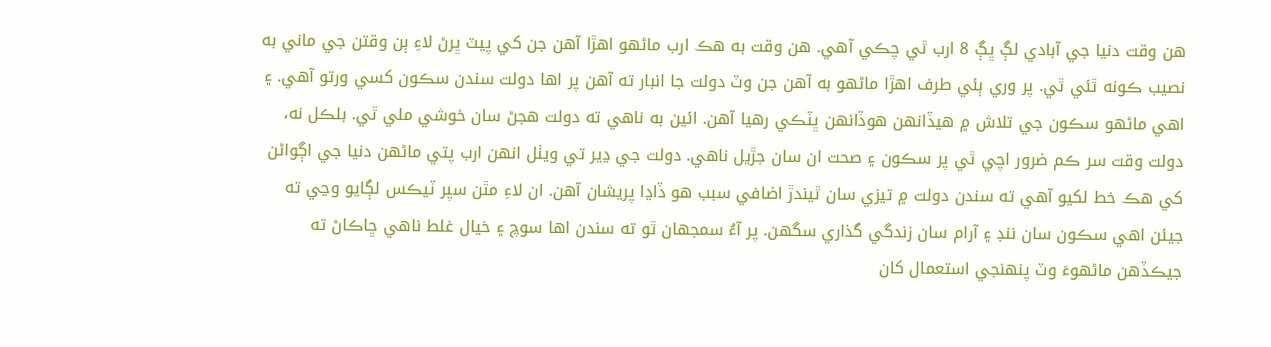هن وقت دنيا جي آبادي لڳ ڀڳ 8 ارب ٿي چڪي آهي. هن وقت به هڪ ارب ماڻهو اهڙا آهن جن کي پيٽ ڀرڻ لاءِ ٻن وقتن جي ماني به نصيب ڪونه ٿئي ٿي. پر وري ٻئي طرف اهڙا ماڻهو به آهن جن وٽ دولت جا انبار ته آهن پر اها دولت سندن سڪون کسي ورتو آهي. ۽ اهي ماڻهو سڪون جي تلاش ۾ هيڏانهن هوڏانهن ڀٽڪي رهيا آهن. ائين به ناهي ته دولت هجڻ سان خوشي ملي ٿي. بلڪل نه، دولت وقت سر ڪم ضرور اچي ٿي پر سڪون ۽ صحت ان سان جڙيل ناهي. دولت جي ڍير تي ويٺل انهن ارب پتي ماڻهن دنيا جي اڳواڻن کي هڪ خط لکيو آهي ته سندن دولت ۾ تيزي سان ٿيندڙ اضافي سبب هو ڏاڍا پريشان آهن. ان لاءِ مٿن سپر ٽيڪس لڳايو وڃي ته جيئن اهي سڪون سان ننڊ ۽ آرام سان زندگي گذاري سگهن. پر آءُ سمجهان ٿو ته سندن اها سوچ ۽ خيال غلط ناهي ڇاڪاڻ ته جيڪڏهن ماڻهوءَ وٽ پنهنجي استعمال کان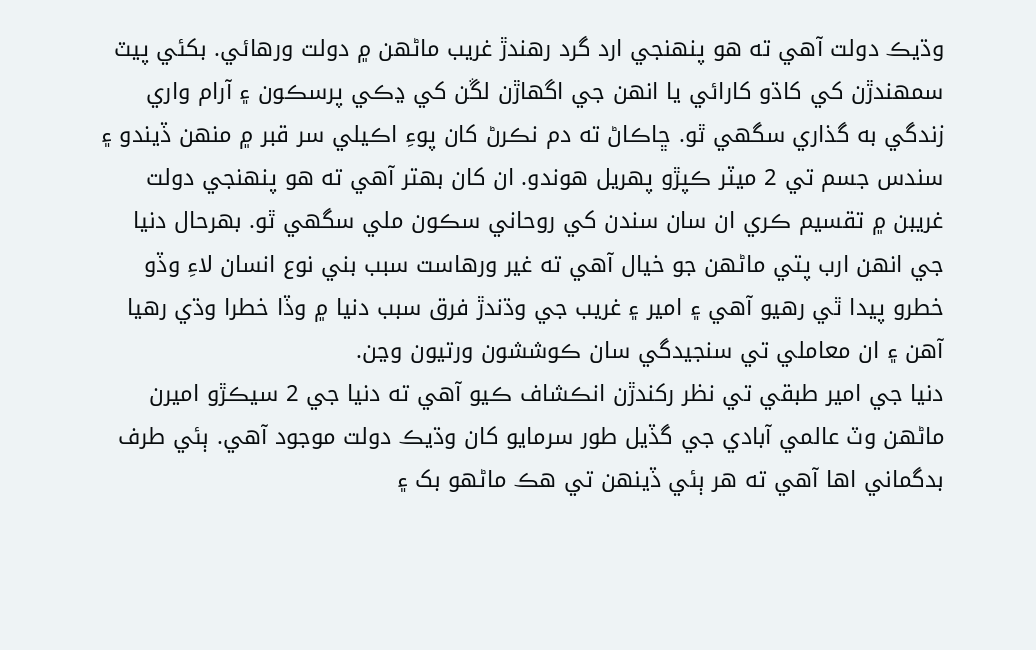وڌيڪ دولت آهي ته هو پنهنجي ارد گرد رهندڙ غريب ماڻهن ۾ دولت ورهائي. بکئي پيٽ سمهندڙن کي کاڌو کارائي يا انهن جي اگهاڙن لڱن کي ڍڪي پرسڪون ۽ آرام واري زندگي به گذاري سگهي ٿو. ڇاڪاڻ ته دم نڪرڻ کان پوءِ اڪيلي سر قبر ۾ منهن ڏيندو ۽ سندس جسم تي 2 ميٽر ڪپڙو پهريل هوندو. ان کان بهتر آهي ته هو پنهنجي دولت غريبن ۾ تقسيم ڪري ان سان سندن کي روحاني سڪون ملي سگهي ٿو. بهرحال دنيا جي انهن ارب پتي ماڻهن جو خيال آهي ته غير ورهاست سبب بني نوع انسان لاءِ وڏو خطرو پيدا ٿي رهيو آهي ۽ امير ۽ غريب جي وڌندڙ فرق سبب دنيا ۾ وڏا خطرا وڌي رهيا آهن ۽ ان معاملي تي سنجيدگي سان ڪوششون ورتيون وڃن.
دنيا جي امير طبقي تي نظر رکندڙن انڪشاف ڪيو آهي ته دنيا جي 2 سيڪڙو اميرن ماڻهن وٽ عالمي آبادي جي گڏيل طور سرمايو کان وڌيڪ دولت موجود آهي. ٻئي طرف بدگماني اها آهي ته هر ٻئي ڏينهن تي هڪ ماڻهو بک ۽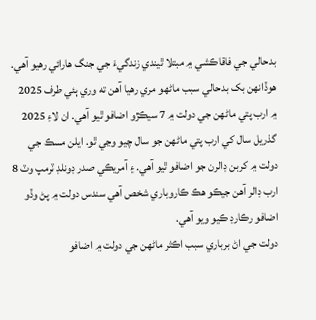بدحالي جي فاقاڪشي ۾ مبتلا ٿيندي زندگيءَ جي جنگ هارائي رهيو آهي. هوڏانهن بک بدحالي سبب ماڻهو مري رهيا آهن ته وري ٻئي طرف 2025 ۾ ارب پتي ماڻهن جي دولت ۾ 7 سيڪڙو اضافو ٿيو آهي. ان لاءِ 2025 گذريل سال کي ارب پتي ماڻهن جو سال چيو وڃي ٿو. ايلن مسڪ جي دولت ۾ کربن ڊالرن جو اضافو ٿيو آهي. ۽ آمريڪي صدر ڊونلڊ ٽرمپ وٽ 8 ارب ڊالر آهن جيڪو هڪ ڪاروباري شخص آهي سندس دولت ۾ پڻ وڏو اضافو رڪارڊ ڪيو ويو آهي.
دولت جي اڻ برباري سبب اڪثر ماڻهن جي دولت ۾ اضافو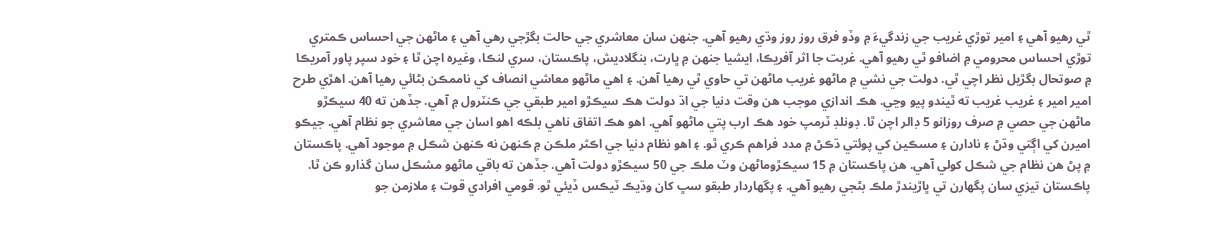ٿي رهيو آهي ۽ امير توڙي غريب جي زندگيءَ ۾ وڏو فرق روز روز وڌي رهيو آهي. جنهن سان معاشري جي حالت بگڙجي رهي آهي ۽ ماڻهن جي احساس ڪمتري توڙي احساس محرومي ۾ اضافو ٿي رهيو آهي. غربت جا اثر آفريڪا، ايشيا جنهن ۾ ڀارت، بنگلاديش، پاڪستان، سري لنڪا، وغيره اچن ٿا ۽ خود سپر پاور آمريڪا ۾ صوتحال بگڙيل نظر اچي ٿي. دولت جي نشي ۾ ماڻهو غريب ماڻهن تي حاوي ٿي رهيا آهن. ۽ اهي ماڻهو معاشي انصاف کي ناممڪن بڻائي رهيا آهن. اهڙي طرح امير امير ۽ غريب غريب ته ٿيندو پيو وڃي. هڪ اندازي موجب هن وقت دنيا جي اڌ دولت هڪ سيڪڙو امير طبقي جي ڪنٽرول ۾ آهي. جڏهن ته 40 سيڪڙو ماڻهن جي حصي ۾ صرف روزانو 5 ڊالر اچن ٿا. ڊونلڊ ٽرمپ خود هڪ ارب پتي ماڻهو آهي. اهو هڪ اتفاق ناهي بلڪه اهو اسان جي معاشري جو نظام آهي. جيڪو اميرن کي اڳتي وڌڻ ۽ نادارن ۽ مسڪين کي پوئتي ڌڪڻ ۾ مدد فراهم ڪري ٿو. ۽ اهو نظام دنيا جي اڪثر ملڪن ۾ ڪنهن نه ڪنهن شڪل ۾ موجود آهي. پاڪستان ۾ پڻ هن نظام جي شڪل کولي آهي. هن پاڪستان ۾ 15 سيڪڙوماڻهن وٽ ملڪ جي 50 سيڪڙو دولت آهي. جڏهن ته باقي ماڻهو مشڪل سان گذارو ڪن ٿا.
پاڪستان تيزي سان پگهارن تي ڀاڙيندڙ ملڪ بڻجي رهيو آهي. ۽ پگهاردار طبقو سڀ کان وڌيڪ ٽيڪس ڏيئي ٿو. قومي افرادي قوت ۽ ملازمن جو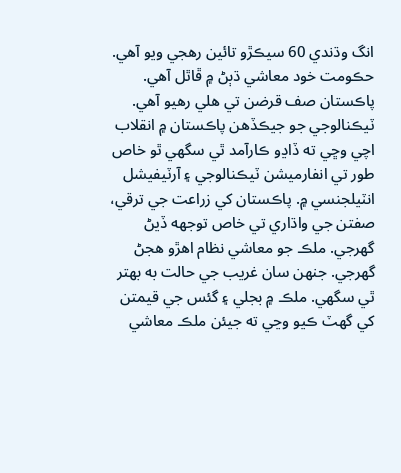انگ وڌندي 60 سيڪڙو تائين رهجي ويو آهي. حڪومت خود معاشي ڌٻڻ ۾ ڦاٿل آهي. پاڪستان صف قرضن تي هلي رهيو آهي. ٽيڪنالوجي جو جيڪڏهن پاڪستان ۾ انقلاب اچي وڇي ته ڏاڍو ڪارآمد ٿي سگهي ٿو خاص طور تي انفارميشن ٽيڪنالوجي ۽ آرٽيفيشل انٽيلجنسي ۾. پاڪستان کي زراعت جي ترقي، صفتن جي واڌاري تي خاص توجهه ڏيڻ گهرجي. ملڪ جو معاشي نظام اهڙو هجڻ گهرجي. جنهن سان غريب جي حالت به بهتر ٿي سگهي. ملڪ ۾ بجلي ۽ گئس جي قيمتن کي گهٽ ڪيو وڃي ته جيئن ملڪ معاشي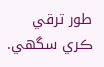طور ترقي ڪري سگهي.